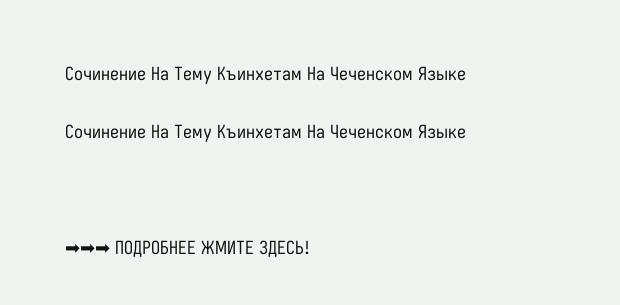Сочинение На Тему Къинхетам На Чеченском Языке

Сочинение На Тему Къинхетам На Чеченском Языке



➡➡➡ ПОДРОБНЕЕ ЖМИТЕ ЗДЕСЬ!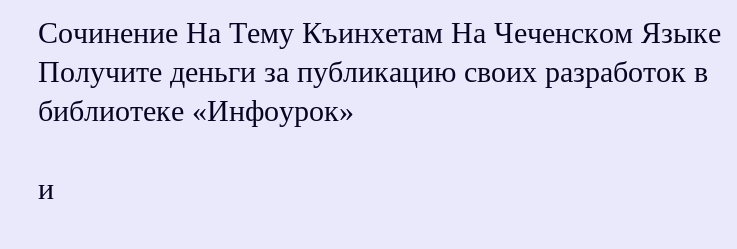Сочинение На Тему Къинхетам На Чеченском Языке
Получите деньги за публикацию своих разработок в библиотеке «Инфоурок»

и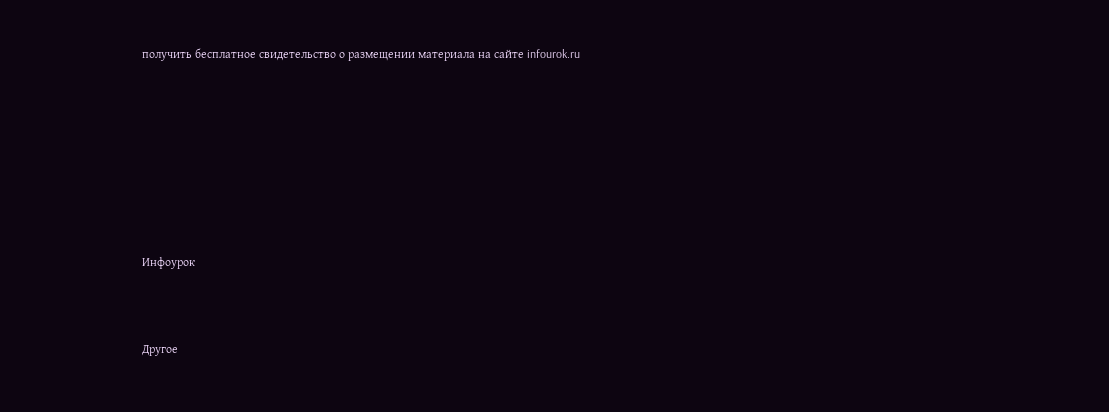получить бесплатное свидетельство о размещении материала на сайте infourok.ru











Инфоурок




Другое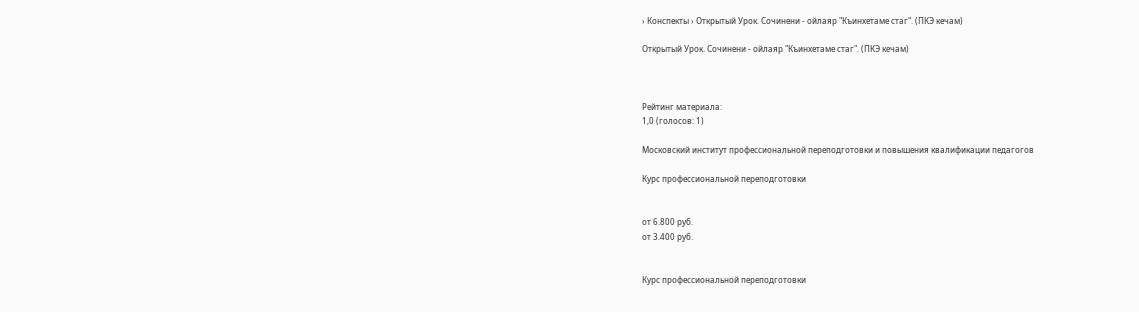› Конспекты › Открытый Урок. Сочинени - ойлаяр "Къинхетаме стаг". (ПКЭ кечам)

Открытый Урок. Сочинени - ойлаяр "Къинхетаме стаг". (ПКЭ кечам)



Рейтинг материала:
1,0 (голосов: 1)

Московский институт профессиональной переподготовки и повышения квалификации педагогов

Курс профессиональной переподготовки


от 6.800 руб.
от 3.400 руб.


Курс профессиональной переподготовки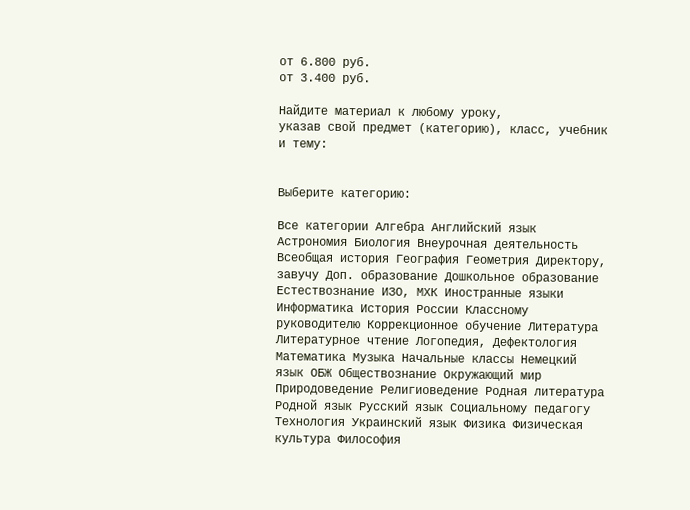от 6.800 руб.
от 3.400 руб.

Найдите материал к любому уроку,
указав свой предмет (категорию), класс, учебник и тему:


Выберите категорию:

Все категории Алгебра Английский язык Астрономия Биология Внеурочная деятельность Всеобщая история География Геометрия Директору, завучу Доп. образование Дошкольное образование Естествознание ИЗО, МХК Иностранные языки Информатика История России Классному руководителю Коррекционное обучение Литература Литературное чтение Логопедия, Дефектология Математика Музыка Начальные классы Немецкий язык ОБЖ Обществознание Окружающий мир Природоведение Религиоведение Родная литература Родной язык Русский язык Социальному педагогу Технология Украинский язык Физика Физическая культура Философия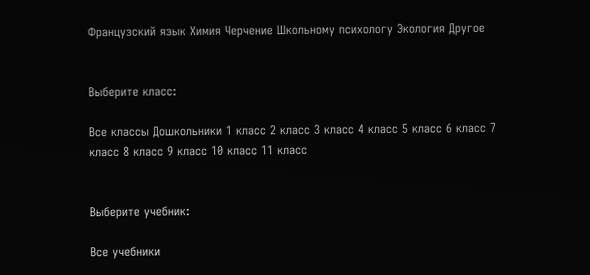Французский язык Химия Черчение Школьному психологу Экология Другое


Выберите класс:

Все классы Дошкольники 1 класс 2 класс 3 класс 4 класс 5 класс 6 класс 7 класс 8 класс 9 класс 10 класс 11 класс


Выберите учебник:

Все учебники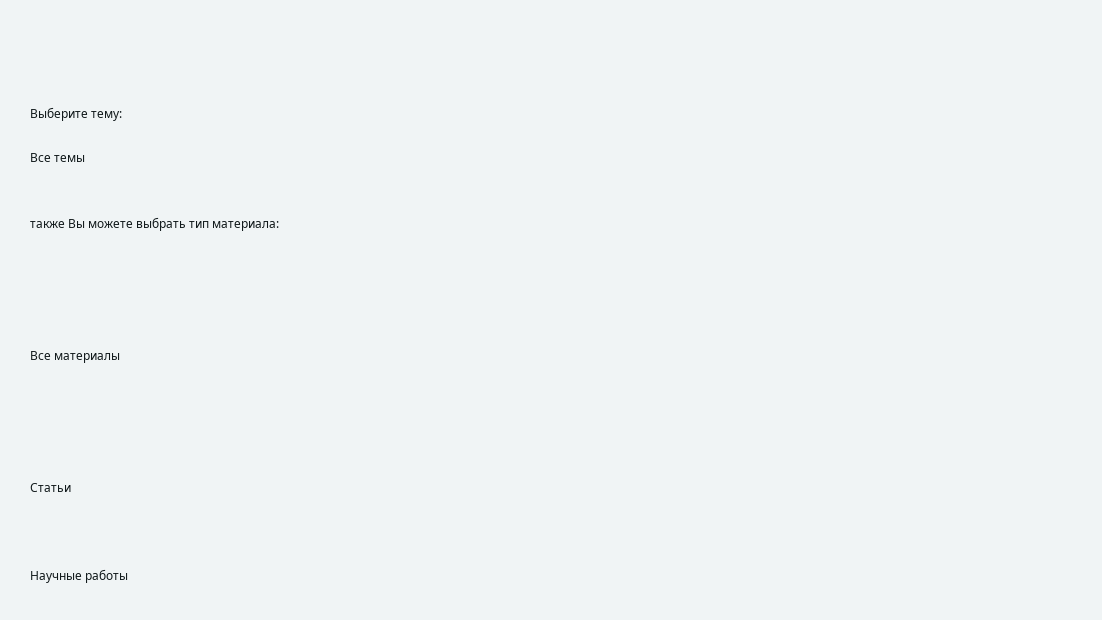Выберите тему:

Все темы


также Вы можете выбрать тип материала:





Все материалы





Статьи



Научные работы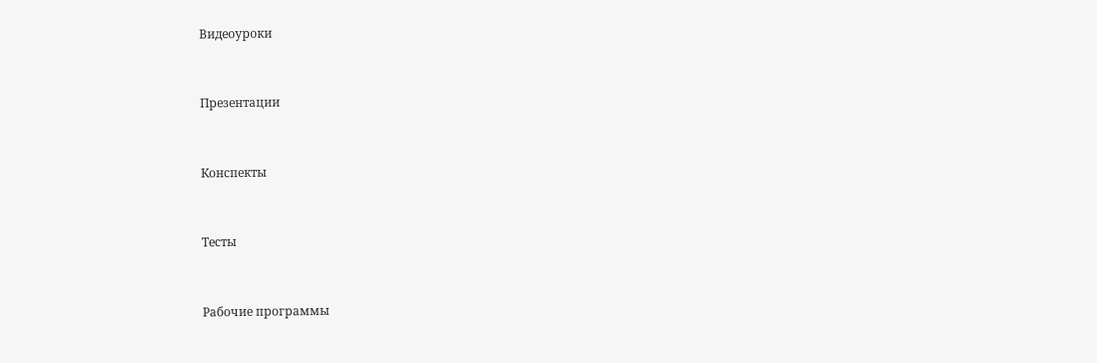Видеоуроки



Презентации



Конспекты



Тесты



Рабочие программы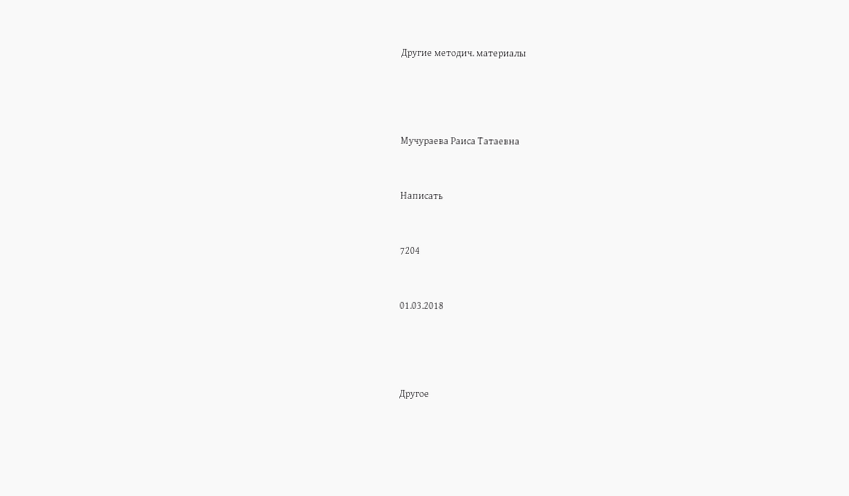Другие методич. материалы







Мучураева Раиса Татаевна




Написать




7204




01.03.2018







Другое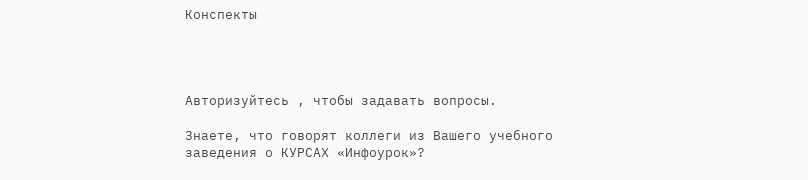Конспекты




Авторизуйтесь , чтобы задавать вопросы.

Знаете, что говорят коллеги из Вашего учебного заведения о КУРСАХ «Инфоурок»?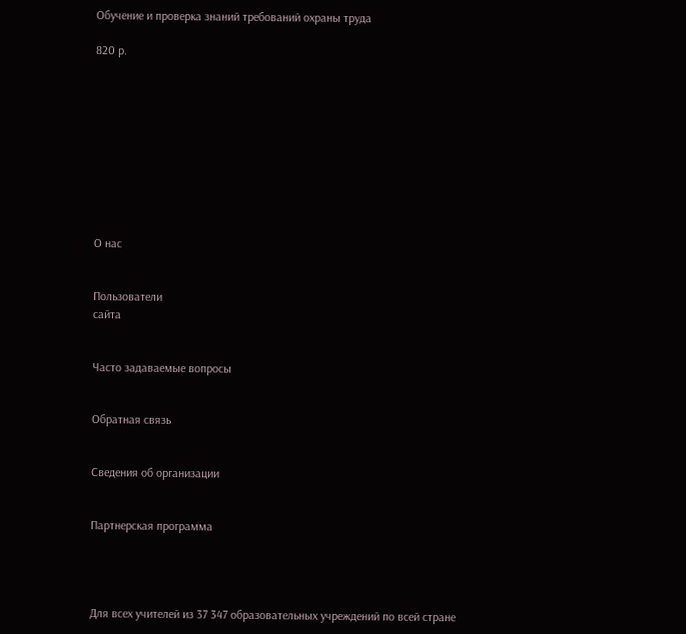Обучение и проверка знаний требований охраны труда

820 р.










О нас


Пользователи
сайта


Часто задаваемые вопросы


Обратная связь


Сведения об организации


Партнерская программа




Для всех учителей из 37 347 образовательных учреждений по всей стране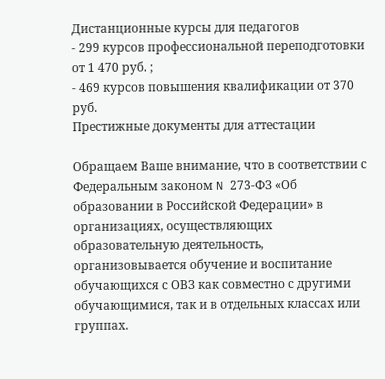Дистанционные курсы для педагогов
- 299 курсов профессиональной переподготовки от 1 470 руб. ;
- 469 курсов повышения квалификации от 370 руб.
Престижные документы для аттестации

Обращаем Ваше внимание, что в соответствии с Федеральным законом N 273-ФЗ «Об образовании в Российской Федерации» в организациях, осуществляющих образовательную деятельность, организовывается обучение и воспитание обучающихся с ОВЗ как совместно с другими обучающимися, так и в отдельных классах или группах.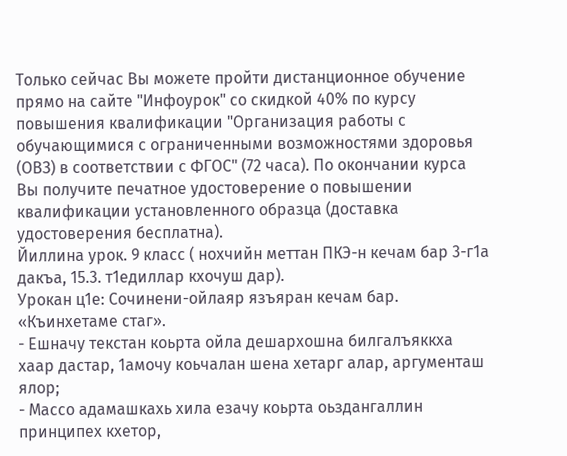Только сейчас Вы можете пройти дистанционное обучение прямо на сайте "Инфоурок" со скидкой 40% по курсу повышения квалификации "Организация работы с обучающимися с ограниченными возможностями здоровья (ОВЗ) в соответствии с ФГОС" (72 часа). По окончании курса Вы получите печатное удостоверение о повышении квалификации установленного образца (доставка удостоверения бесплатна).
Йиллина урок. 9 класс ( нохчийн меттан ПКЭ-н кечам бар 3-г1а дакъа, 15.3. т1едиллар кхочуш дар).
Урокан ц1е: Сочинени-ойлаяр язъяран кечам бар. «Къинхетаме стаг».
- Ешначу текстан коьрта ойла дешархошна билгалъяккха хаар дастар, 1амочу коьчалан шена хетарг алар, аргументаш ялор;
- Массо адамашкахь хила езачу коьрта оьздангаллин принципех кхетор,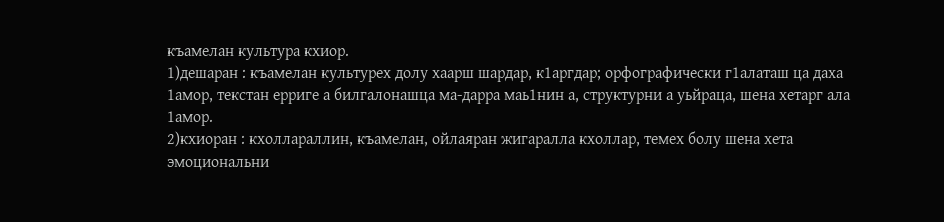къамелан культура кхиор.
1)дешаран : къамелан культурех долу хаарш шардар, к1аргдар; орфографически г1алаташ ца даха 1амор, текстан ерриге а билгалонашца ма-дарра маь1нин а, структурни а уьйраца, шена хетарг ала 1амор.
2)кхиоран : кхоллараллин, къамелан, ойлаяран жигаралла кхоллар, темех болу шена хета эмоциональни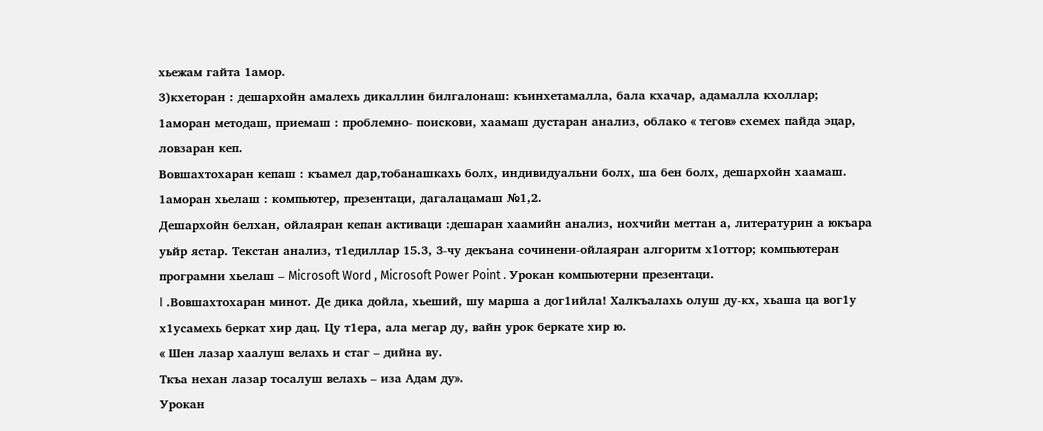хьежам гайта 1амор.
3)кхеторан : дешархойн амалехь дикаллин билгалонаш: къинхетамалла, бала кхачар, адамалла кхоллар;
1аморан методаш, приемаш : проблемно- поискови, хаамаш дустаран анализ, облако « тегов» схемех пайда эцар, ловзаран кеп.
Вовшахтохаран кепаш : къамел дар,тобанашкахь болх, индивидуальни болх, ша бен болх, дешархойн хаамаш.
1аморан хьелаш : компьютер, презентаци, дагалацамаш №1,2.
Дешархойн белхан, ойлаяран кепан активаци :дешаран хаамийн анализ, нохчийн меттан а, литературин а юкъара уьйр ястар. Текстан анализ, т1едиллар 15.3, 3-чу декъана сочинени-ойлаяран алгоритм х1оттор; компьютеран програмни хьелаш – Microsoft Word , Microsoft Power Point . Урокан компьютерни презентаци.
I .Вовшахтохаран минот. Де дика дойла, хьеший, шу марша а дог1ийла! Халкъалахь олуш ду-кх, хьаша ца вог1у х1усамехь беркат хир дац. Цу т1ера, ала мегар ду, вайн урок беркате хир ю.
« Шен лазар хаалуш велахь и стаг – дийна ву.
Ткъа нехан лазар тосалуш велахь – иза Адам ду».
Урокан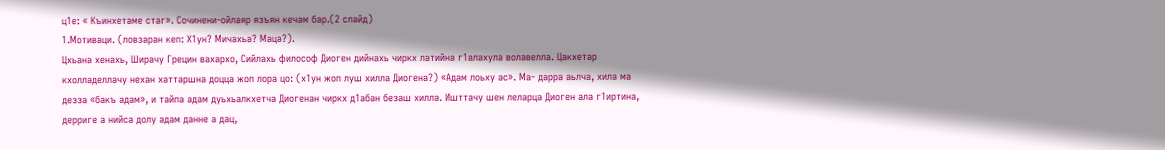ц1е: « Къинхетаме стаг». Сочинени-ойлаяр язъян кечам бар.(2 слайд)
1.Мотиваци. (ловзаран кеп: Х1ун? Мичахьа? Маца?).
Цхьана хенахь, Ширачу Грецин вахархо, Сийлахь философ Диоген дийнахь чиркх латийна г1алахула волавелла. Цакхетар кхолладеллачу нехан хаттаршна доцца жоп лора цо: (х1ун жоп луш хилла Диогена?) «Адам лоьху ас». Ма- дарра аьлча, хила ма дезза «бакъ адам», и тайпа адам дуьхьалкхетча Диогенан чиркх д1абан безаш хилла. Ишттачу шен леларца Диоген ала г1иртина, дерриге а нийса долу адам данне а дац,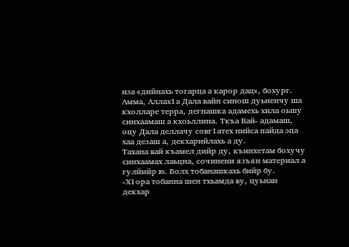иза «дийнахь тогарца а карор дац», бохург. Амма, Аллах1а Дала вайн синош дуьненчу ша кхолларе терра, дегнашка адамехь хила оьшу синхаамаш а кхоьллина. Ткъа Вай- адамаш, оцу Дала деллачу совг1атех нийса пайда эца хаа дезаш а, декхарийлахь а ду.
Тахана вай къамел дийр ду, къинхетам бохучу синхаамах лаьцна, сочинени язъян материал а гулйийр ю. Болх тобанашкахь бийр бу.
-Х1ора тобанна шен тхьамда ву, цуьнан декхар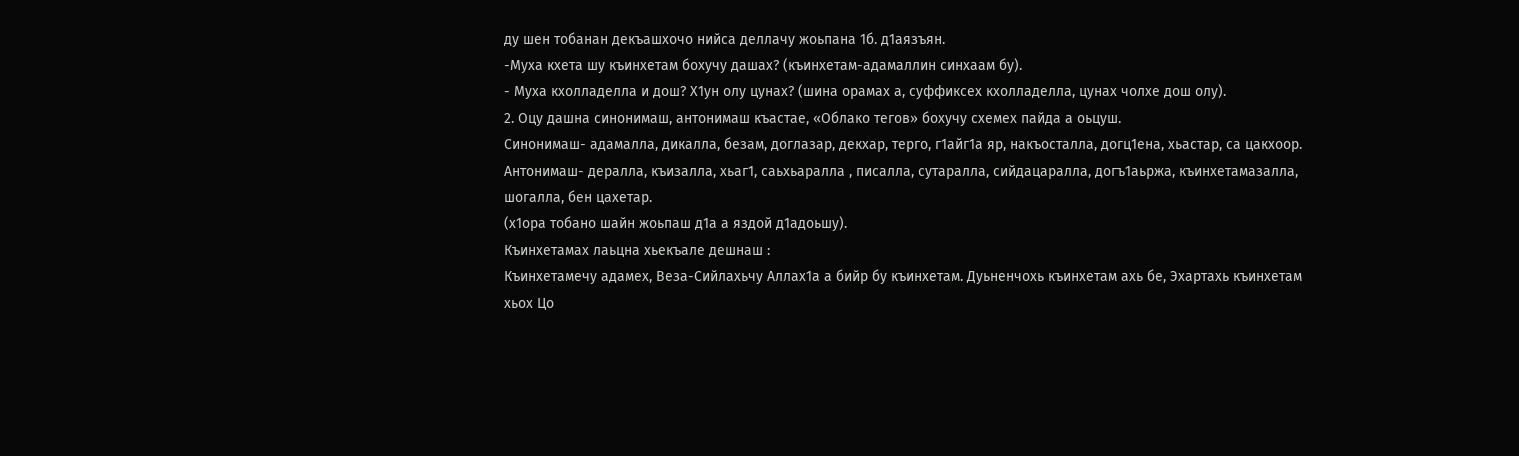ду шен тобанан декъашхочо нийса деллачу жоьпана 1б. д1аязъян.
-Муха кхета шу къинхетам бохучу дашах? (къинхетам-адамаллин синхаам бу).
- Муха кхолладелла и дош? Х1ун олу цунах? (шина орамах а, суффиксех кхолладелла, цунах чолхе дош олу).
2. Оцу дашна синонимаш, антонимаш къастае, «Облако тегов» бохучу схемех пайда а оьцуш.
Синонимаш- адамалла, дикалла, безам, доглазар, декхар, терго, г1айг1а яр, накъосталла, догц1ена, хьастар, са цакхоор.
Антонимаш- дералла, къизалла, хьаг1, саьхьаралла , писалла, сутаралла, сийдацаралла, догъ1аьржа, къинхетамазалла, шогалла, бен цахетар.
(х1ора тобано шайн жоьпаш д1а а яздой д1адоьшу).
Къинхетамах лаьцна хьекъале дешнаш :
Къинхетамечу адамех, Веза-Сийлахьчу Аллах1а а бийр бу къинхетам. Дуьненчохь къинхетам ахь бе, Эхартахь къинхетам хьох Цо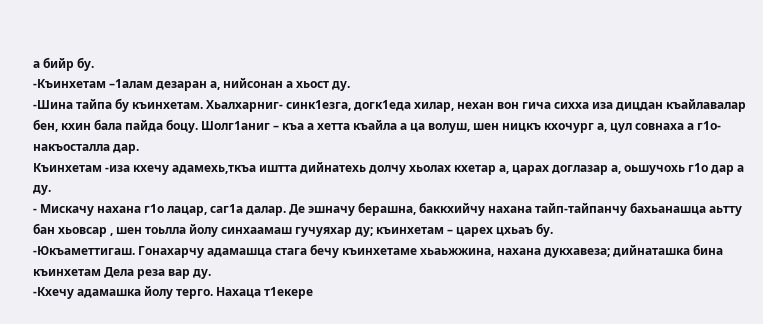а бийр бу.
-Къинхетам –1алам дезаран а, нийсонан а хьост ду.
-Шина тайпа бу къинхетам. Хьалхарниг- синк1езга, догк1еда хилар, нехан вон гича сихха иза дицдан къайлавалар бен, кхин бала пайда боцу. Шолг1аниг – къа а хетта къайла а ца волуш, шен ницкъ кхочург а, цул совнаха а г1о-накъосталла дар.
Къинхетам -иза кхечу адамехь,ткъа иштта дийнатехь долчу хьолах кхетар а, царах доглазар а, оьшучохь г1о дар а ду.
- Мискачу нахана г1о лацар, саг1а далар. Де эшначу берашна, баккхийчу нахана тайп-тайпанчу бахьанашца аьтту бан хьовсар , шен тоьлла йолу синхаамаш гучуяхар ду; къинхетам – царех цхьаъ бу.
-Юкъаметтигаш. Гонахарчу адамашца стага бечу къинхетаме хьаьжжина, нахана дукхавеза; дийнаташка бина къинхетам Дела реза вар ду.
-Кхечу адамашка йолу терго. Нахаца т1екере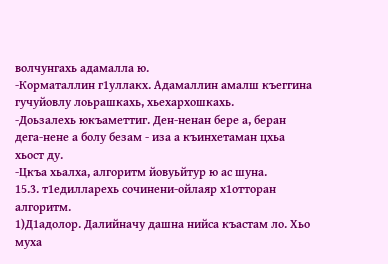волчунгахь адамалла ю.
-Корматаллин г1уллакх. Адамаллин амалш къеггина гучуйовлу лоьрашкахь, хьехархошкахь.
-Доьзалехь юкъаметтиг. Ден-ненан бере а, беран дега-нене а болу безам - иза а къинхетаман цхьа хьост ду.
-Цкъа хьалха, алгоритм йовуьйтур ю ас шуна.
15.3. т1едилларехь сочинени-ойлаяр х1отторан алгоритм.
1)Д1адолор. Далийначу дашна нийса къастам ло. Хьо муха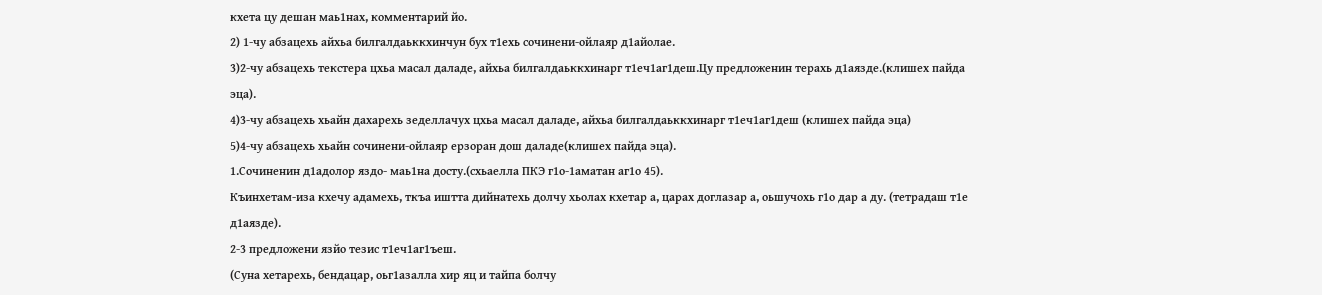кхета цу дешан маь1нах, комментарий йо.
2) 1-чу абзацехь айхьа билгалдаьккхинчун бух т1ехь сочинени-ойлаяр д1айолае.
3)2-чу абзацехь текстера цхьа масал даладе, айхьа билгалдаьккхинарг т1еч1аг1деш.Цу предложенин терахь д1аязде.(клишех пайда эца).
4)3-чу абзацехь хьайн дахарехь зеделлачух цхьа масал даладе, айхьа билгалдаьккхинарг т1еч1аг1деш (клишех пайда эца)
5)4-чу абзацехь хьайн сочинени-ойлаяр ерзоран дош даладе(клишех пайда эца).
1.Сочиненин д1адолор яздо- маь1на досту.(схьаелла ПКЭ г1о-1аматан аг1о 45).
Къинхетам-иза кхечу адамехь, ткъа иштта дийнатехь долчу хьолах кхетар а, царах доглазар а, оьшучохь г1о дар а ду. (тетрадаш т1е д1аязде).
2-3 предложени язйо тезис т1еч1аг1ъеш.
(Суна хетарехь, бендацар, оьг1азалла хир яц и тайпа болчу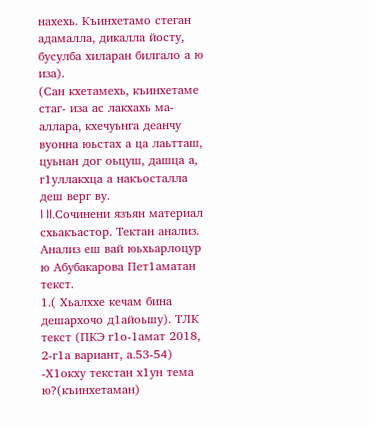нахехь. Къинхетамо стеган адамалла, дикалла йосту, бусулба хиларан билгало а ю иза).
(Сан кхетамехь, къинхетаме стаг- иза ас лакхахь ма- аллара, кхечуьнга деанчу вуонна юьстах а ца лаьтташ, цуьнан дог оьцуш, дашца а, г1уллакхца а накъосталла деш верг ву.
I II.Сочинени язъян материал схьакъастор. Тектан анализ. Анализ еш вай юьхьарлоцур ю Абубакарова Пет1аматан текст.
1.( Хьалххе кечам бина дешархочо д1айоьшу). ТЛК текст (ПКЭ г1о-1амат 2018, 2-г1а вариант, а.53-54)
-Х1окху текстан х1ун тема ю?(къинхетаман)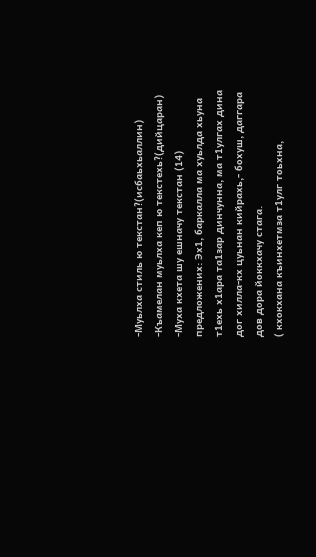-Муьлха стиль ю текстан?(исбаьхьаллин)
-Къамелан муьлха кеп ю текстехь?(дийцаран)
-Муха кхета шу ешначу текстан (14) предложених: Эх1, баркалла ма хуьлда хьуна т1ехь х1ара та1зар динчунна, ма т1улгах дина дог хилла-кх цуьнан кийрахь,- бохуш, даггара дов дора йоккхачу стага.
( кхокхана къинхетмза т1улг тоьхна,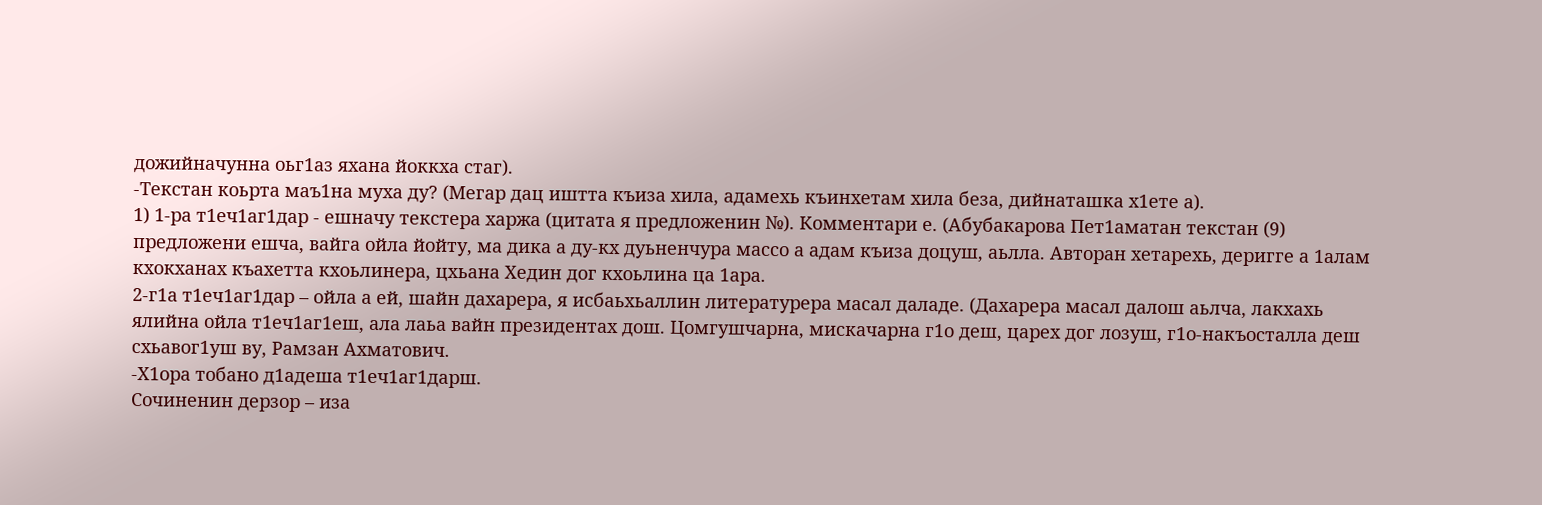дожийначунна оьг1аз яхана йоккха стаг).
-Текстан коьрта маъ1на муха ду? (Мегар дац иштта къиза хила, адамехь къинхетам хила беза, дийнаташка х1ете а).
1) 1-ра т1еч1аг1дар - ешначу текстера харжа (цитата я предложенин №). Комментари е. (Абубакарова Пет1аматан текстан (9) предложени ешча, вайга ойла йойту, ма дика а ду-кх дуьненчура массо а адам къиза доцуш, аьлла. Авторан хетарехь, деригге а 1алам кхокханах къахетта кхоьлинера, цхьана Хедин дог кхоьлина ца 1ара.
2-г1а т1еч1аг1дар – ойла а ей, шайн дахарера, я исбаьхьаллин литературера масал даладе. (Дахарера масал далош аьлча, лакхахь ялийна ойла т1еч1аг1еш, ала лаьа вайн президентах дош. Цомгушчарна, мискачарна г1о деш, царех дог лозуш, г1о-накъосталла деш схьавог1уш ву, Рамзан Ахматович.
-Х1ора тобано д1адеша т1еч1аг1дарш.
Сочиненин дерзор – иза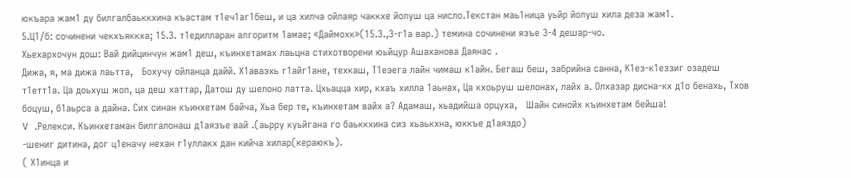юкъара жам1 ду билгалбаьккхина къастам т1еч1аг1беш, и ца хилча ойлаяр чаккхе йолуш ца нисло.Текстан маь1ница уьйр йолуш хила деза жам1.
5.Ц1/б: сочинени чекхъяккха; 15.3. т1едилларан алгоритм 1амае; «Даймохк»(15.3.,3-г1а вар.) темина сочинени язъе 3-4 дешар-чо.
Хьехархочун дош: Вай дийцинчун жам1 деш, къинхетамах лаьцна стихотворени юьйцур Ашаханова Даянас .
Дижа, я, ма дижа лаьтта,   Бохучу ойланца дайй. Х1аваэхь г1айг1ане, техкаш, Т1еэега лайн чимаш к1айн. Бегаш беш, забрийна санна, К1ез-к1еззиг озадеш т1етт1а. Ца доьхуш жоп, ца деш хаттар, Датош ду шелоно латта. Цхьацца хир, кхаъ хилла 1аьнах, Ца кхоьруш шелонах, лайх а. Олхазар дисна-кх д1о бенахь, Тхов боцуш, б1аьрса а дайна. Сих синан къинхетам байча, Хьа бер те, къинхетам вайх а? Адамаш, хьадийша орцуха,   Шайн синойх къинхетам бейша!
V .Релекси. Къинхетаман билгалонаш д1аязъе вай .(аьрру куьйгана го баьккхина сиз хьаькхна, юккъе д1аяздо)
-шениг дитина, дог ц1еначу нехан г1уллакх дан кийча хилар(кераюкъ).
( Х1инца и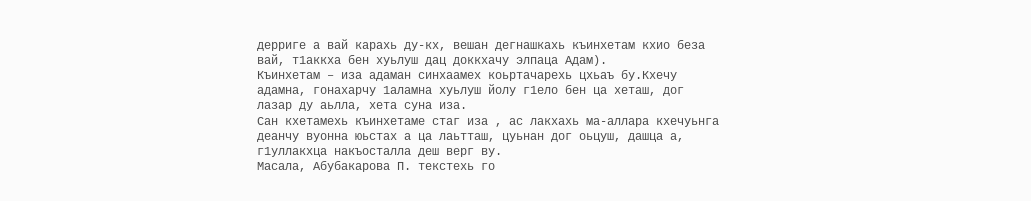дерриге а вай карахь ду-кх, вешан дегнашкахь къинхетам кхио беза вай, т1аккха бен хуьлуш дац доккхачу элпаца Адам).
Къинхетам – иза адаман синхаамех коьртачарехь цхьаъ бу.Кхечу адамна, гонахарчу 1аламна хуьлуш йолу г1ело бен ца хеташ, дог лазар ду аьлла, хета суна иза.
Сан кхетамехь къинхетаме стаг иза , ас лакхахь ма-аллара кхечуьнга деанчу вуонна юьстах а ца лаьтташ, цуьнан дог оьцуш, дашца а, г1уллакхца накъосталла деш верг ву.
Масала, Абубакарова П. текстехь го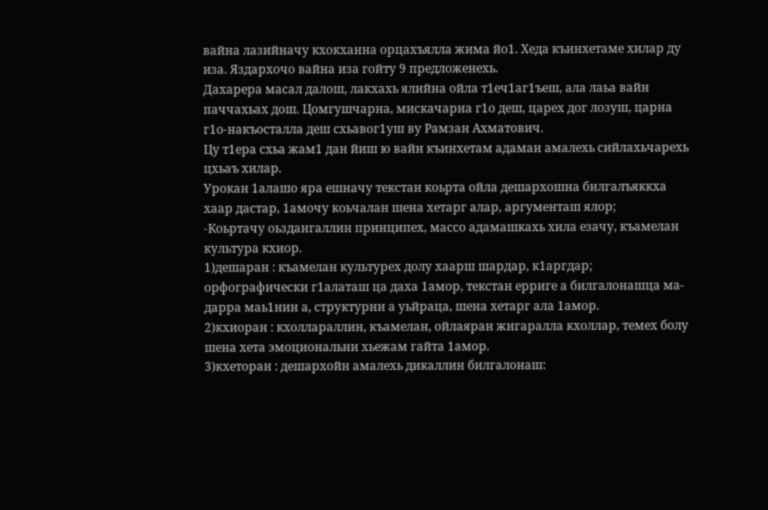вайна лазийначу кхокханна орцахъялла жима йо1. Хеда къинхетаме хилар ду иза. Яздархочо вайна иза гойту 9 предложенехь.
Дахарера масал далош, лакхахь ялийна ойла т1еч1аг1ъеш, ала лаьа вайн паччахьах дош. Цомгушчарна, мискачарна г1о деш, царех дог лозуш, царна г1о-накъосталла деш схьавог1уш ву Рамзан Ахматович.
Цу т1ера схьа жам1 дан йиш ю вайн къинхетам адаман амалехь сийлахьчарехь цхьаъ хилар.
Урокан 1алашо яра ешначу текстан коьрта ойла дешархошна билгалъяккха хаар дастар, 1амочу коьчалан шена хетарг алар, аргументаш ялор;
-Коьртачу оьздангаллин принципех, массо адамашкахь хила езачу, къамелан культура кхиор.
1)дешаран : къамелан культурех долу хаарш шардар, к1аргдар; орфографически г1алаташ ца даха 1амор, текстан ерриге а билгалонашца ма-дарра маь1нин а, структурни а уьйраца, шена хетарг ала 1амор.
2)кхиоран : кхоллараллин, къамелан, ойлаяран жигаралла кхоллар, темех болу шена хета эмоциональни хьежам гайта 1амор.
3)кхеторан : дешархойн амалехь дикаллин билгалонаш: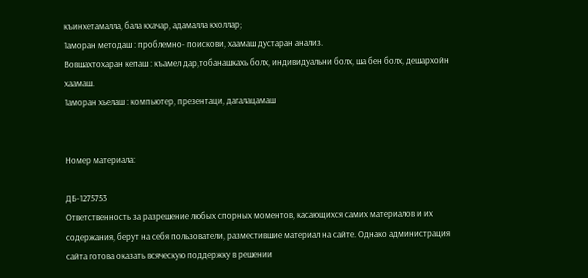къинхетамалла, бала кхачар, адамалла кхоллар;
1аморан методаш : проблемно- поискови, хаамаш дустаран анализ.
Вовшахтохаран кепаш : къамел дар,тобанашкахь болх, индивидуальни болх, ша бен болх, дешархойн хаамаш.
1аморан хьелаш : компьютер, презентаци, дагалацамаш


Номер материала:

ДБ-1275753
Ответственность за разрешение любых спорных моментов, касающихся самих материалов и их содержания, берут на себя пользователи, разместившие материал на сайте. Однако администрация сайта готова оказать всяческую поддержку в решении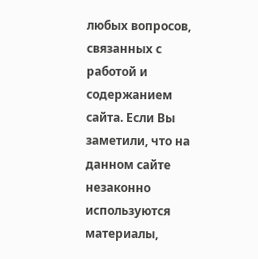любых вопросов, связанных с работой и содержанием сайта. Если Вы заметили, что на данном сайте незаконно используются материалы,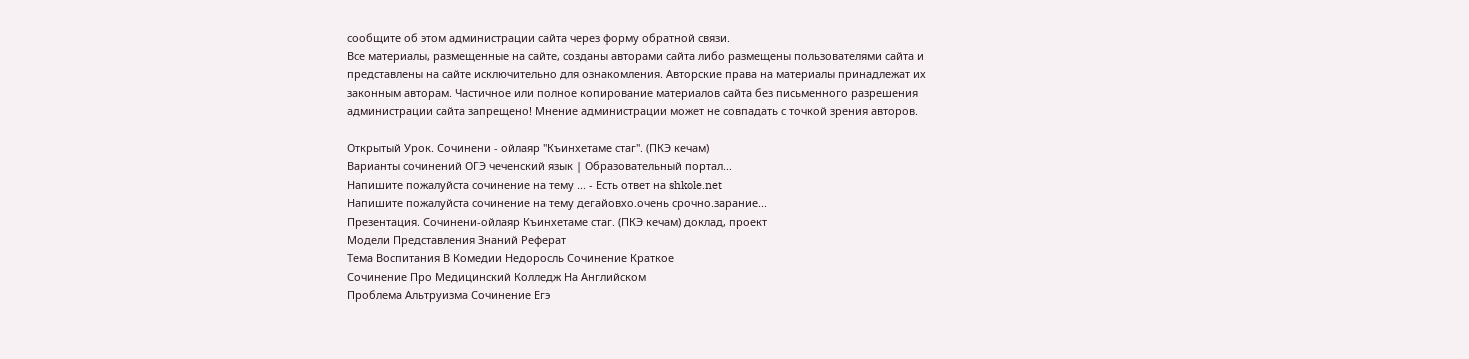сообщите об этом администрации сайта через форму обратной связи.
Все материалы, размещенные на сайте, созданы авторами сайта либо размещены пользователями сайта и представлены на сайте исключительно для ознакомления. Авторские права на материалы принадлежат их законным авторам. Частичное или полное копирование материалов сайта без письменного разрешения администрации сайта запрещено! Мнение администрации может не совпадать с точкой зрения авторов.

Открытый Урок. Сочинени - ойлаяр "Къинхетаме стаг". (ПКЭ кечам)
Варианты сочинений ОГЭ чеченский язык | Образовательный портал...
Напишите пожалуйста сочинение на тему ... - Есть ответ на shkole.net
Напишите пожалуйста сочинение на тему дегайовхо.очень срочно.зарание...
Презентация. Сочинени-ойлаяр Къинхетаме стаг. (ПКЭ кечам) доклад, проект
Модели Представления Знаний Реферат
Тема Воспитания В Комедии Недоросль Сочинение Краткое
Сочинение Про Медицинский Колледж На Английском
Проблема Альтруизма Сочинение Егэ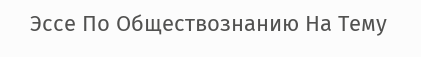Эссе По Обществознанию На Тему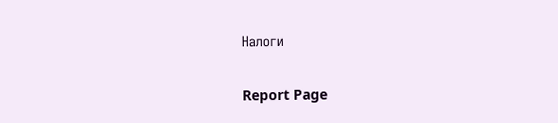Налоги

Report Page